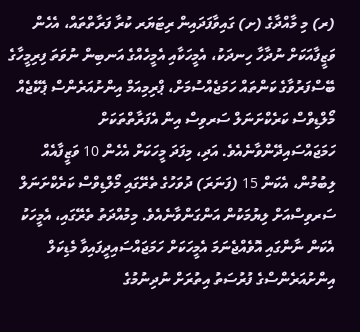(ރ) މި މާއްދާގެ (ށ) ގައިވާފަދައިން ރިޓަޔަރ ކުރާ ފަރާތްތައް، އެހެން ވަޒީފާއަކަށް ނުދާހާ ހިނދަކު، އެމީހަކާއި އެމީހެއްގެ އަނބިން ނުވަތަ ފިރިމީހާގެ ބޭސްފަރުވާގެ ކަންތައް ހަމަޖެއްސުމަށް، ޕްރިމިއަމް އިންށުއަރެންސް ޕެކޭޖެއް މޯލްޑިވްސް ކަރެކްށަނަލް ސަރވިސް އިން އެފަރާތްތަކަށް ހަމަޖައްސައިދޭންވާނެއެވެ. އަދި، މިފަދަ މީހަކަށް އެހެން 10 ވަޒީފާއެއް ލިބުމުން، އެކަން 15 (ފަނަރަ) ދުވަހުގެ ތެރޭގައި މޯލްޑިވްސް ކަރެކްށަނަލް ސަރވިސްއަށް ލިޔުމަކުން އަންގަންވާނެއެވެ. މިމުއްދަތު ތެރޭގައި، އެމީހަކު އެކަން ނާންގައި އޮވެއްޖެނަމަ އެމީހަކަށް ހަމަޖައްސައިދީފައިވާ މެޑިކަލް އިންށުއަރެންސްގެ ފުރުސަތު އިތުރަށް ނުދިނުމުގެ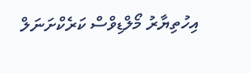އިހުތިޔާރު މޯލްޑިވްސް ކަރެކްށަނަލް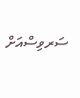ސަރވިސްއަށް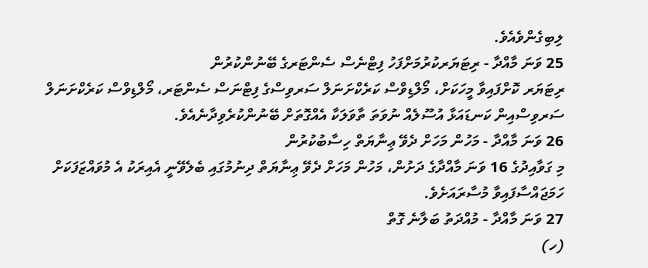ލިބިގެންވެއެވެ.
25 ވަނަ މާއްދާ - ރިޓަޔަރކުރުމަށްފަހު ފިޓްނެސް ސެންޓަރގެ ބޭނުންކުރުން
ރިޓަޔަރ ކޮށްފައިވާ މީހަކަށް، މޯލްޑިވްސް ކަރެކްށަނަލް ސަރވިސްގެ ފިޓްނަސް ސެންޓަރ، މޯލްޑިވްސް ކަރެކްށަނަލް ސަރވިސްއިން ކަނޑައަޅާ އުސޫލެއް ނުވަތަ ތާވަލަކާ އެއްގޮތަށް ބޭނުންކުރެވިދާނެއެވެ.
26 ވަނަ މާއްދާ - މަހުން މަހަށް ދެވޭ ޢިނާޔަތް ހިސާބުކުރުން
މި ގަވާއިދުގެ 16 ވަނަ މާއްދާގެ ދަށުން، މަހުން މަހަށް ދެވޭ ޢިނާޔަތް ދިނުމުގައި ބެލެވޭނީ އެއިރަކު އެ މުވައްޒަފަކަށް ހަމަޖައްސާފައިވާ މުސާރައަށެވެ.
27 ވަނަ މާއްދާ - މުއްދަތު ބަލާނެ ގޮތް
(ހ)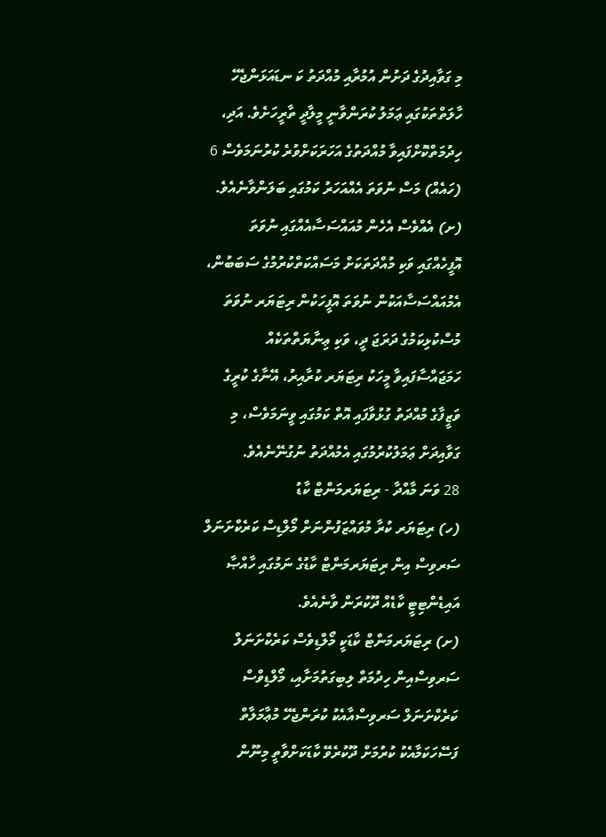މި ގަވާއިދުގެ ދަށުން އުމުރާއި މުއްދަތު ކަ ނޑައަޅަންޖެހޭ ހާލަތްތަކުގައި ޢަމަލު ކުރަންވާނީ މީލާދީ ތާރީހަށެވެ. އަދި، ހިދުމަތްކޮށްފައިވާ މުއްދަތުގެ އަހަރަކަށްވުރެ ކުރުނަމަވެސް 6 (ހައެއް) މަސް ނުވަތަ އެއްއަހަރު ކަމުގައި ބަލަންވާނެއެވެ.
(ށ) އެއްވެސް އެހެން މުއައްސަސާއެއްގައި ނުވަތަ އޮފީހެއްގައި ވަކި މުއްދަތަކަށް މަސައްކަތްކުރުމުގެ ސަބަބުން، އެމުއައްސަސާއަކުން ނުވަތަ އޮފީހަކުން ރިޓަޔަރ ނުވަތަ މުސްކުޅިކަމުގެ ދަރަޖަ ދީ، ވަކި ޢިނާޔަތްތަކެއް ހަމަޖައްސާފައިވާ މީހަކު ރިޓަޔަރ ކުރާއިރު، އޭނާގެ ކުރީގެ ވަޒީފާގެ މުއްދަތު ގުޅުވާފައި އޮތް ކަމުގައި ވީނަމަވެސް، މި ގަވާއިދަށް ޢަމަލުކުރުމުގައި އެމުއްދަތު ނުގުނޭނެއެވެ.
28 ވަނަ މާއްދާ - ރިޓަޔަރމަންޓް ކާޑު
(ހ) ރިޓަޔަރ ކުރާ މުވައްޒަފުންނަށް މޯލްޑިސް ކަރެކްށަނަލް ސަރވިސް އިން ރިޓަޔަރމަންޓް ކާޑުގެ ނަމުގައި ހާއްޞާ އައިޑެންޓިޓީ ކާޑެއް ދޫކުރަން ވާނެއެވެ.
(ށ) ރިޓަޔަރމަންޓް ކާޑަކީ މޯލްޑިވެސް ކަރެކްށަނަލް ސަރވިސްއިން ހިދުމަތް ލިބިގަތުމަށާއި، މޯލްޑިވްސް ކަރެކްށަނަލް ސަރވިސްއާއެކު ކުރަންޖެހޭ މުޢާމަލާތް ފަސޭހަކަމާއެކު ކުރުމަށް ދޫކުރެވޭ ކާޑަކަށްވާތީ މިނޫން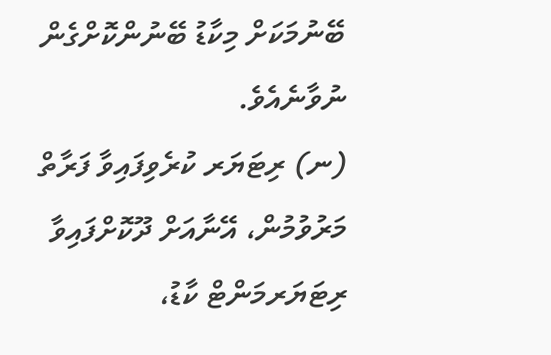ބޭނުމަކަށް މިކާޑު ބޭނުންކޮށްގެން ނުވާނެއެވެ.
(ނ) ރިޓަޔަރ ކުރެވިފައިވާ ފަރާތް މަރުވުމުން، އޭނާއަށް ދޫކޮށްފައިވާ ރިޓަޔަރމަންޓް ކާޑު،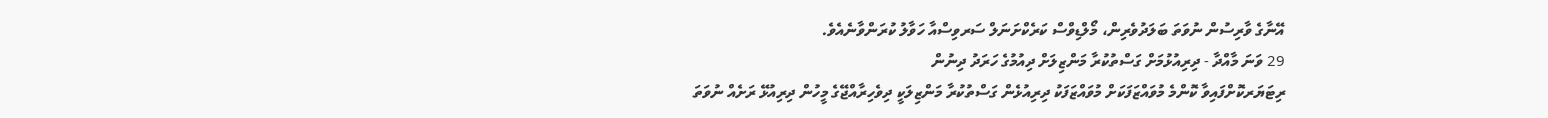އޭނާގެ ވާރިސުން ނުވަތަ ބަލަދުވެރިން، މޯލްޑިވްސް ކަރެކްށަނަލް ސަރވިސްއާ ހަވާލު ކުރަންވާނެއެވެ.
29 ވަނަ މާއްދާ - ދިރިއުޅުމަށް ގަސްތުކުރާ މަންޒިލަށް ދިއުމުގެ ހަރަދު ދިނުން
ރިޓަޔަރކޮށްފައިވާ ކޮންމެ މުވައްޒަފަކަށް މުވައްޒަފަކު ދިރިއުޅެން ގަސްތުކުރާ މަންޒިލަކީ ދިވެހިރާއްޖޭގެ މީހުން ދިރިއުޅޭ ރަށެއް ނުވަތަ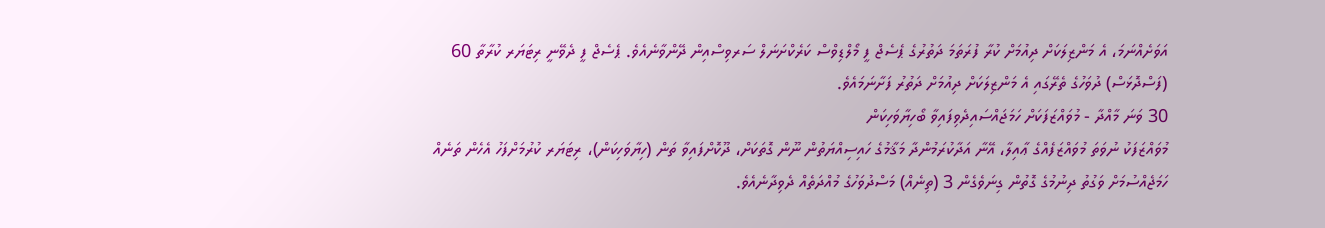އަވަށެއްނަމަ، އެ މަންޒިލަކަށް ދިއުމަށް ކުރާ ފުރަތަމަ ދަތުރުގެ ޕެސެޖް ފީ މޯލްޑިވްސް ކަރެކްށަނަލް ސަރވިސްއިން ދޭންވާނެއެވެ. ޕެސެޖް ފީ ދެވޭނީ ރިޓަޔަރ ކުރާތާ 60 (ފަސްދޮޅަސް) ދުވަހުގެ ތެރޭގައި އެ މަންޒިލަކަށް ދިއުމަށް ދަތުރު ފަށާނަމައެވެ.
30 ވަނަ މާއްދާ - މުވައްޒަފަކަށް ހަމަޖައްސައިދެވިފައިވާ ބޯހިޔާވަހިކަން
މުވައްޒަފަކު ނުވަތަ މުވައްޒަފެއްގެ ޢާއިލާ، އޭނާ އަދާކުރަމުންދާ މަޤާމުގެ ހައިސިއްޔަތުން ނޫން ގޮތަކަށް، ދޫކޮށްފައިވާ ތަން (ހިޔާވަހިކަން)، ރިޓަޔަރ ކުރުމަށްފަހު އެހެން ތަނެއް ހަމަޖެއްސުމަށް ވަގުތު ދިނުމުގެ ގޮތުން ގިނަވެގެން 3 (ތިނެއް) މަސްދުވަހުގެ މުއްދަތެއް ދެވިދާނެއެވެ.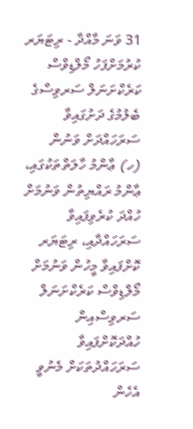31 ވަނަ މާއްދާ - ރިޓަޔަރ ކުރުމަށްފަހު މޯލްޑިވްސް ކަރެކްށަނަލް ސަރވިސްގެ ބެލުމުގެ ދަށުގައިވާ ސަރަހައްދަށް ވަނުން
(ހ) ޢާންމު ހާލަތްތަކުގައި، ޢާންމު ރައްޔިތުން ވަނުމަށް ހުއްދަ ކުރެވިފައިވާ ސަރަހައްދާއި، ރިޓަޔަރ ކޮށްފައިވާ މީހުން ވަނުމަށް މޯލްޑިވްސް ކަރެކްށަނަލް ސަރވިސްއިން ހުއްދަކޮށްފައިވާ ސަރަހައްދުތަކަށް މެނުވީ އެހެން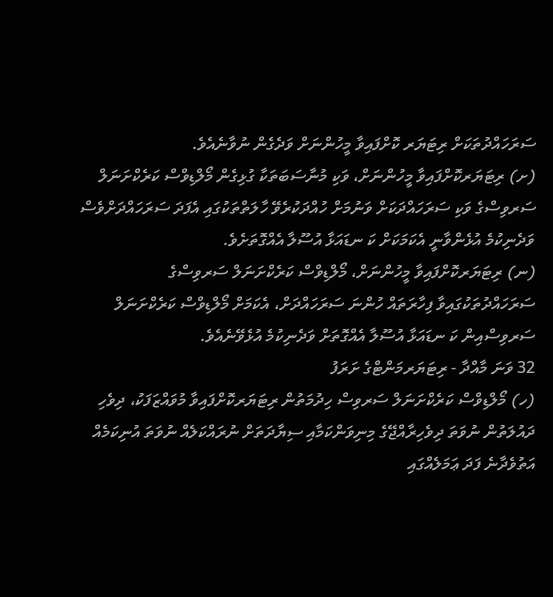ސަރަހައްދުތަކަށް ރިޓަޔަރ ކޮށްފައިވާ މީހުންނަށް ވަދެގެން ނުވާނެއެވެ.
(ށ) ރިޓަޔަރކޮށްފައިވާ މީހުންނަށް، ވަކި މުނާސަބަތަކާ ގުޅިގެން މޯލްޑިވްސް ކަރެކްށަނަލް ސަރވިސްގެ ވަކި ސަރަހައްދަކަށް ވަނުމަށް ހުއްދަކުރެވޭ ހާލަތްތަކުގައި އެފަދަ ސަރަހައްދަށްވެސް ވަދެނިކުމެ އުޅެންވާނީ އެކަމަކަށް ކަ ނޑައަޅާ އުސޫލާ އެއްގޮތަށެވެ.
(ނ) ރިޓަޔަރކޮށްފައިވާ މީހުންނަށް، މޯލްޑިވްސް ކަރެކްށަނަލް ސަރވިސްގެ ސަރަހައްދުތަކުގައިވާ ފިހާރަތައް ހުންނަ ސަރަހައްދަށް، އެކަމަށް މޯލްޑިވްސް ކަރެކްށަނަލް ސަރވިސްއިން ކަ ނޑައަޅާ އުސޫލާ އެއްގޮތަށް ވަދެނިކުމެ އުޅެވޭނެއެވެ.
32 ވަނަ މާއްދާ - ރިޓަޔަރމަންޓްގެ ށަރަފު
(ހ) މޯލްޑިވްސް ކަރެކްށަނަލް ސަރވިސް ހިދުމަތުން ރިޓަޔަރކޮށްފައިވާ މުވައްޒަފަކު، ދިވެހި ދައުލަތުން ނުވަތަ ދިވެހިރާއްޖޭގެ މިނިވަންކަމާއި ސިޔާދަތަށް ނުރައްކަލެއް ނުވަތަ އުނިކަމެއް އަތުވެދާނެ ފަދަ ޢަމަލެއްގައި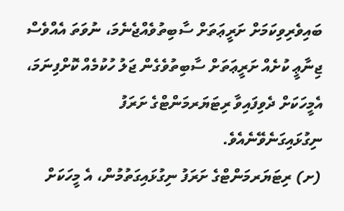ބައިވެރިވިކަމަށް ށަރީޢަތަށް ސާބިތުވެއްޖެނެމަ، ނުވަތަ އެއްވެސް ޖިނާޢީ ކުށެއް ށަރީޢަތަށް ސާބިތުވެގެން ޖަލު ހުކުމެއް ކޮށްފިނަމަ، އެމީހަކަށް ދެވިފައިވާ ރިޓަޔަރމަންޓްގެ ށަރަފު ނިގުޅައިގަނެވޭނެއެވެ.
(ށ) ރިޓަޔަރމަންޓްގެ ށަރަފު ނިގުޅައިގަތުމުން، އެ މީހަކަށް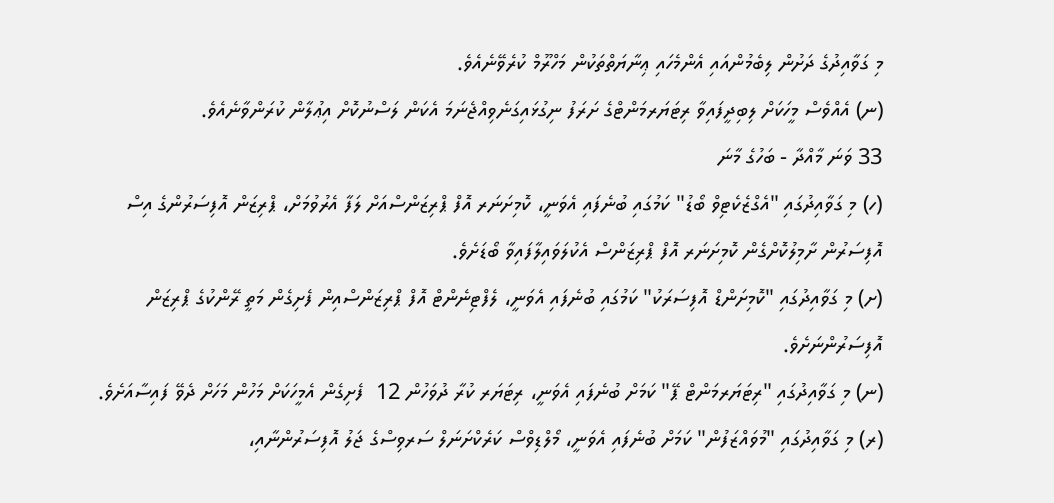މި ގަވާއިދުގެ ދަށުން ލިބެމުންއައި އެންމެހައި ޢިނާޔަތްތަކުން މަހްރޫމް ކުރެވޭނެއެވެ.
(ނ) އެއްވެސް މީހަކަށް ލިބިދީފައިވާ ރިޓަޔަރމަންޓްގެ ށަރަފު ނިގުޅައިގަނެވިއްޖެނަމަ އެކަން ލަސްނުކޮށް އިޢުލާން ކުރަންވާނެއެވެ.
33 ވަނަ މާއްދާ - ބަހުގެ މާނަ
(ހ) މި ގަވާއިދުގައި "އެގްޒެކެޓިވް ބޯޑު" ކަމުގައި ބުނެފައި އެވަނީ، ކޮމިށަނަރ އޮފް ޕްރިޒަންސްއަށް ލަފާ އެރުވުމަށް، ޕްރިޒަން އޮފިސަރުންގެ އިސް އޮފިސަރުން ށާމިލުކޮށްގެން ކޮމިށަނަރ އޮފް ޕްރިޒަންސް އެކުލަވައިލާފައިވާ ބޯޑަށެވެ.
(ށ) މި ގަވާއިދުގައި "ކޮމިށަންޑް އޮފިސަރަކު" ކަމުގައި ބުނެފައި އެވަނީ، ލެފްޓިނެންޓް އޮފް ޕްރިޒަންސްއިން ފެށިގެން މަތީ ރޭންކުގެ ޕްރިޒަން އޮފިސަރުންނަށެވެ.
(ނ) މި ގަވާއިދުގައި "ރިޓަޔަރމަންޓް ޕޭ" ކަމަށް ބުނެފައި އެވަނީ، ރިޓަޔަރ ކުރާ ދުވަހުން 12  ފެށިގެން އެމީހަކަށް މަހުން މަހަށް ދެވޭ ފައިސާއަށެވެ.
(ރ) މި ގަވާއިދުގައި "މުވައްޒަފުން" ކަމަށް ބުނެފައި އެވަނީ، މޯލްޑިވްސް ކަރެކްށަނަލް ސަރވިސްގެ ޖަލު އޮފިސަރުންނާއި،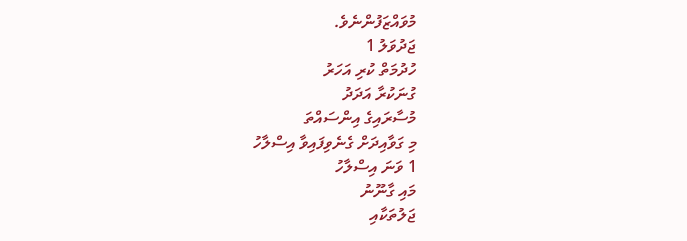މުވައްޒަފުންނެވެ.
ޖަދުވަލު 1
ހުދުމަތް ކުރި އަހަރު
ގުނަކުރާ އަދަދު
މުސާރައިގެ އިންސައްތަ
މި ގަވާއިދަށް ގެނެވިފައިވާ އިސްލާހު
1 ވަނަ އިސްލާހު
މައި ގާނޫނު
ޖަލުތަކާއި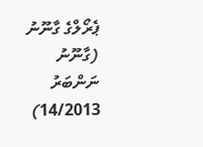ޕެރޯލްގެ ގާނޫނު (ގާނޫނު ނަންބަރު 14/2013)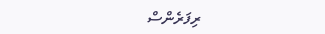ރިފަރެންސް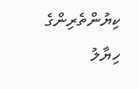ކިޔުންތެރިންގެ ހިޔާލު